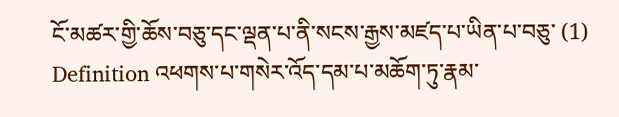ངོ་མཚར་གྱི་ཆོས་བཅུ་དང་ལྡན་པ་ནི་སངས་རྒྱས་མཛད་པ་ཡིན་པ་བཅུ་ (1)
Definition འཕགས་པ་གསེར་འོད་དམ་པ་མཆོག་ཏུ་རྣམ་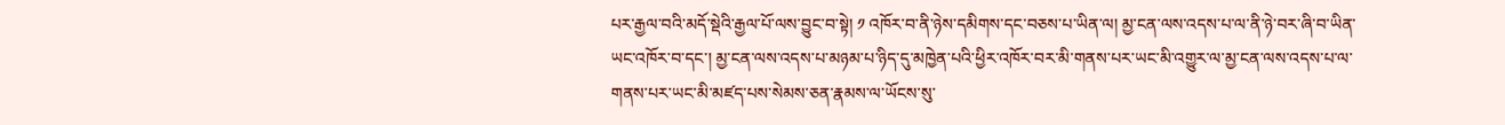པར་རྒྱལ་བའི་མདོ་སྡེའི་རྒྱལ་པོ་ལས་བྱུང་བ་སྟེ། ༡ འཁོར་བ་ནི་ཉེས་དམིགས་དང་བཅས་པ་ཡིན་ལ། མྱ་ངན་ལས་འདས་པ་ལ་ནི་ཉེ་བར་ཞི་བ་ཡིན་ཡང་འཁོར་བ་དང་། མྱ་ངན་ལས་འདས་པ་མཉམ་པ་ཉིད་དུ་མཁྱེན་པའི་ཕྱིར་འཁོར་བར་མི་གནས་པར་ཡང་མི་འགྱུར་ལ་མྱ་ངན་ལས་འདས་པ་ལ་གནས་པར་ཡང་མི་མཛད་པས་སེམས་ཅན་རྣམས་ལ་ཡོངས་སུ་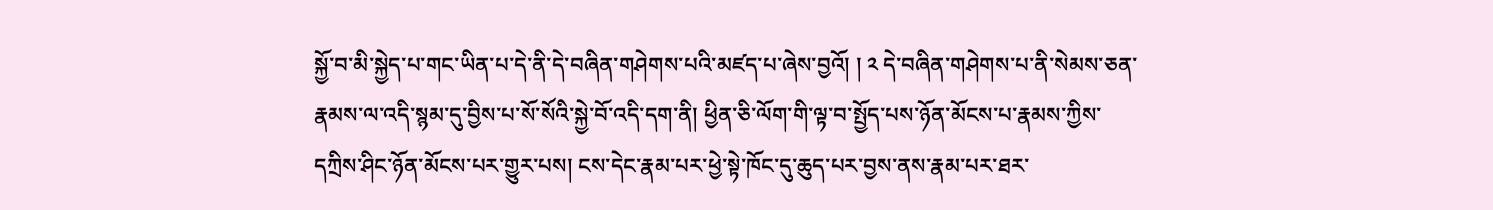སྐྱོ་བ་མི་སྐྱེད་པ་གང་ཡིན་པ་དེ་ནི་དེ་བཞིན་གཤེགས་པའི་མཛད་པ་ཞེས་བྱའོ། ། ༢ དེ་བཞིན་གཤེགས་པ་ནི་སེམས་ཅན་རྣམས་ལ་འདི་སྙམ་དུ་བྱིས་པ་སོ་སོའི་སྐྱེ་བོ་འདི་དག་ནི། ཕྱིན་ཅི་ལོག་གི་ལྟ་བ་སྤྱོད་པས་ཉོན་མོངས་པ་རྣམས་ཀྱིས་དཀྲིས་ཤིང་ཉོན་མོངས་པར་གྱུར་པས། ངས་དེང་རྣམ་པར་ཕྱེ་སྟེ་ཁོང་དུ་ཆུད་པར་བྱས་ནས་རྣམ་པར་ཐར་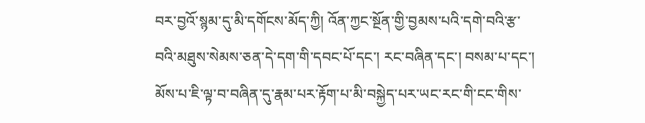བར་བྱའོ་སྙམ་དུ་མི་དགོངས་མོད་ཀྱི། འོན་ཀྱང་སྔོན་གྱི་བྱམས་པའི་དགེ་བའི་རྩ་བའི་མཐུས་སེམས་ཅན་དེ་དག་གི་དབང་པོ་དང་། རང་བཞིན་དང་། བསམ་པ་དང་། མོས་པ་ཇི་ལྟ་བ་བཞིན་དུ་རྣམ་པར་རྟོག་པ་མི་བསྐྱེད་པར་ཡང་རང་གི་ངང་གིས་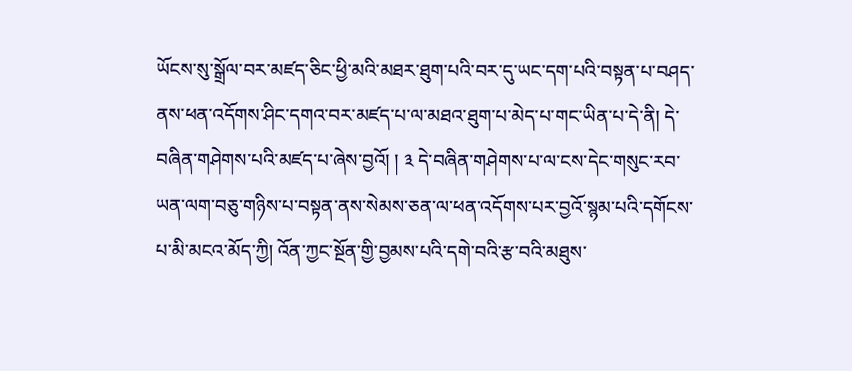ཡོངས་སུ་སྒྲོལ་བར་མཛད་ཅིང་ཕྱི་མའི་མཐར་ཐུག་པའི་བར་དུ་ཡང་དག་པའི་བསྟན་པ་བཤད་ནས་ཕན་འདོགས་ཤིང་དགའ་བར་མཛད་པ་ལ་མཐའ་ཐུག་པ་མེད་པ་གང་ཡིན་པ་དེ་ནི། དེ་བཞིན་གཤེགས་པའི་མཛད་པ་ཞེས་བྱའོ། ། ༣ དེ་བཞིན་གཤེགས་པ་ལ་ངས་དེང་གསུང་རབ་ཡན་ལག་བཅུ་གཉིས་པ་བསྟན་ནས་སེམས་ཅན་ལ་ཕན་འདོགས་པར་བྱའོ་སྙམ་པའི་དགོངས་པ་མི་མངའ་མོད་ཀྱི། འོན་ཀྱང་སྔོན་གྱི་བྱམས་པའི་དགེ་བའི་རྩ་བའི་མཐུས་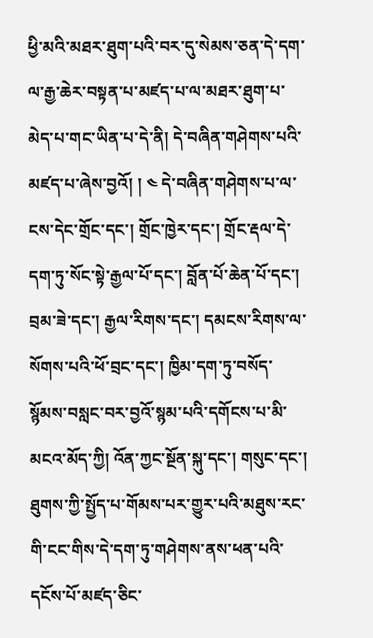ཕྱི་མའི་མཐར་ཐུག་པའི་བར་དུ་སེམས་ཅན་དེ་དག་ལ་རྒྱ་ཆེར་བསྟན་པ་མཛད་པ་ལ་མཐར་ཐུག་པ་མེད་པ་གང་ཡིན་པ་དེ་ནི། དེ་བཞིན་གཤེགས་པའི་མཛད་པ་ཞེས་བྱའོ། ། ༤ དེ་བཞིན་གཤེགས་པ་ལ་ངས་དེང་གྲོང་དང་། གྲོང་ཁྱེར་དང་། གྲོང་རྡལ་དེ་དག་ཏུ་སོང་སྟེ་རྒྱལ་པོ་དང་། བློན་པོ་ཆེན་པོ་དང་། བྲམ་ཟེ་དང་། རྒྱལ་རིགས་དང་། དམངས་རིགས་ལ་སོགས་པའི་ཕོ་བྲང་དང་། ཁྱིམ་དག་ཏུ་བསོད་སྙོམས་བསླང་བར་བྱའོ་སྙམ་པའི་དགོངས་པ་མི་མངའ་མོད་ཀྱི། འོན་ཀྱང་སྔོན་སྐུ་དང་། གསུང་དང་། ཐུགས་ཀྱི་སྤྱོད་པ་གོམས་པར་གྱུར་པའི་མཐུས་རང་གི་ངང་གིས་དེ་དག་ཏུ་གཤེགས་ནས་ཕན་པའི་དངོས་པོ་མཛད་ཅིང་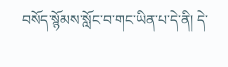བསོད་སྙོམས་སློང་བ་གང་ཡིན་པ་དེ་ནི། དེ་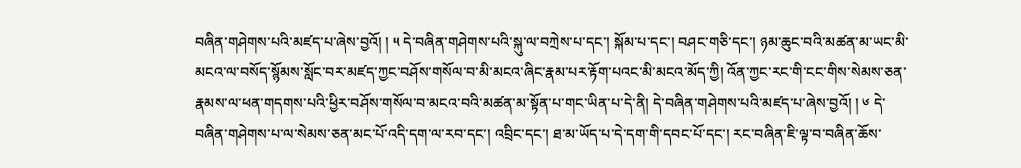བཞིན་གཤེགས་པའི་མཛད་པ་ཞེས་བྱའོ། ། ༥ དེ་བཞིན་གཤེགས་པའི་སྐུ་ལ་བཀྲེས་པ་དང་། སྐོམ་པ་དང་། བཤང་གཅི་དང་། ཉམ་ཆུང་བའི་མཚན་མ་ཡང་མི་མངའ་ལ་བསོད་སྙོམས་སློང་བར་མཛད་ཀྱང་བཤོས་གསོལ་བ་མི་མངའ་ཞིང་རྣམ་པར་རྟོག་པའང་མི་མངའ་མོད་ཀྱི། འོན་ཀྱང་རང་གི་ངང་གིས་སེམས་ཅན་རྣམས་ལ་ཕན་གདགས་པའི་ཕྱིར་བཤོས་གསོལ་བ་མངའ་བའི་མཚན་མ་སྟོན་པ་གང་ཡིན་པ་དེ་ནི། དེ་བཞིན་གཤེགས་པའི་མཛད་པ་ཞེས་བྱའོ། ། ༦ དེ་བཞིན་གཤེགས་པ་ལ་སེམས་ཅན་མང་པོ་འདི་དག་ལ་རབ་དང་། འབྲིང་དང་། ཐ་མ་ཡོད་པ་དེ་དག་གི་དབང་པོ་དང་། རང་བཞིན་ཇི་ལྟ་བ་བཞིན་ཆོས་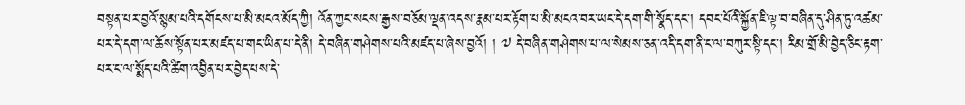བསྟན་པར་བྱའོ་སྙམ་པའི་དགོངས་པ་མི་མངའ་མོད་ཀྱི། འོན་ཀྱང་སངས་རྒྱས་བཅོམ་ལྡན་འདས་རྣམ་པར་རྟོག་པ་མི་མངའ་བར་ཡང་དེ་དག་གི་སྣོད་དང་། དབང་པོའི་སྐྱོན་ཇི་ལྟ་བ་བཞིན་དུ་ཤིན་ཏུ་འཚམ་པར་དེ་དག་ལ་ཆོས་སྟོན་པར་མཛད་པ་གང་ཡིན་པ་དེ་ནི། དེ་བཞིན་གཤེགས་པའི་མཛད་པ་ཞེས་བྱའོ། ། ༧ དེ་བཞིན་གཤེགས་པ་ལ་སེམས་ཅན་འདི་དག་ནི་ང་ལ་བཀུར་སྟི་དང་། རིམ་གྲོ་མི་བྱེད་ཅིང་རྟག་པར་ང་ལ་སྨོད་པའི་ཚིག་འབྱིན་པར་བྱེད་པས་དེ་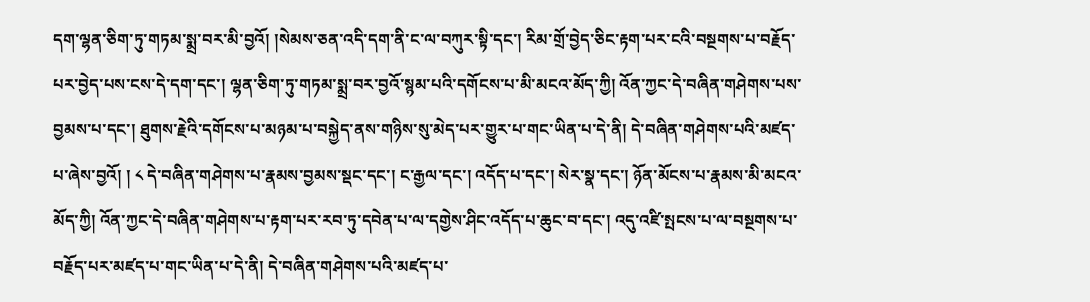དག་ལྷན་ཅིག་ཏུ་གཏམ་སྨྲ་བར་མི་བྱའོ། །སེམས་ཅན་འདི་དག་ནི་ང་ལ་བཀུར་སྟི་དང་། རིམ་གྲོ་བྱེད་ཅིང་རྟག་པར་ངའི་བསྔགས་པ་བརྗོད་པར་བྱེད་པས་ངས་དེ་དག་དང་། ལྷན་ཅིག་ཏུ་གཏམ་སྨྲ་བར་བྱའོ་སྙམ་པའི་དགོངས་པ་མི་མངའ་མོད་ཀྱི། འོན་ཀྱང་དེ་བཞིན་གཤེགས་པས་བྱམས་པ་དང་། ཐུགས་རྗེའི་དགོངས་པ་མཉམ་པ་བསྐྱེད་ནས་གཉིས་སུ་མེད་པར་གྱུར་པ་གང་ཡིན་པ་དེ་ནི། དེ་བཞིན་གཤེགས་པའི་མཛད་པ་ཞེས་བྱའོ། ། ༨ དེ་བཞིན་གཤེགས་པ་རྣམས་བྱམས་སྡང་དང་། ང་རྒྱལ་དང་། འདོད་པ་དང་། སེར་སྣ་དང་། ཉོན་མོངས་པ་རྣམས་མི་མངའ་མོད་ཀྱི། འོན་ཀྱང་དེ་བཞིན་གཤེགས་པ་རྟག་པར་རབ་ཏུ་དབེན་པ་ལ་དགྱེས་ཤིང་འདོད་པ་ཆུང་བ་དང་། འདུ་འཛི་སྤངས་པ་ལ་བསྔགས་པ་བརྗོད་པར་མཛད་པ་གང་ཡིན་པ་དེ་ནི། དེ་བཞིན་གཤེགས་པའི་མཛད་པ་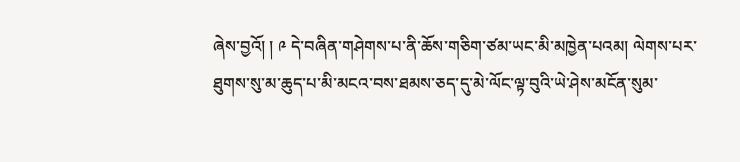ཞེས་བྱའོ། ། ༩ དེ་བཞིན་གཤེགས་པ་ནི་ཆོས་གཅིག་ཙམ་ཡང་མི་མཁྱེན་པའམ། ལེགས་པར་ཐུགས་སུ་མ་ཆུད་པ་མི་མངའ་བས་ཐམས་ཅད་དུ་མེ་ལོང་ལྟ་བུའི་ཡེ་ཤེས་མངོན་སུམ་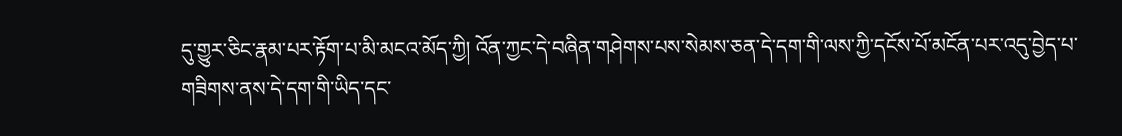དུ་གྱུར་ཅིང་རྣམ་པར་རྟོག་པ་མི་མངའ་མོད་ཀྱི། འོན་ཀྱང་དེ་བཞིན་གཤེགས་པས་སེམས་ཅན་དེ་དག་གི་ལས་ཀྱི་དངོས་པོ་མངོན་པར་འདུ་བྱེད་པ་གཟིགས་ནས་དེ་དག་གི་ཡིད་དང་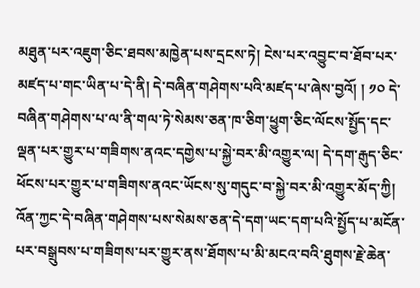མཐུན་པར་འཇུག་ཅིང་ཐབས་མཁྱེན་པས་དྲངས་ཏེ། ངེས་པར་འབྱུང་བ་ཐོབ་པར་མཛད་པ་གང་ཡིན་པ་དེ་ནི། དེ་བཞིན་གཤེགས་པའི་མཛད་པ་ཞེས་བྱའོ། ། ༡༠ དེ་བཞིན་གཤེགས་པ་ལ་ནི་གལ་ཏེ་སེམས་ཅན་ཁ་ཅིག་ཕྱུག་ཅིང་ལོངས་སྤྱོད་དང་ལྡན་པར་གྱུར་པ་གཟིགས་ནའང་དགྱེས་པ་སྐྱེ་བར་མི་འགྱུར་ལ། དེ་དག་རྒུད་ཅིང་ཕོངས་པར་གྱུར་པ་གཟིགས་ནའང་ཡོངས་སུ་གདུང་བ་སྐྱེ་བར་མི་འགྱུར་མོད་ཀྱི། འོན་ཀྱང་དེ་བཞིན་གཤེགས་པས་སེམས་ཅན་དེ་དག་ཡང་དག་པའི་སྤྱོད་པ་མངོན་པར་བསྒྲུབས་པ་གཟིགས་པར་གྱུར་ནས་ཐོགས་པ་མི་མངའ་བའི་ཐུགས་རྗེ་ཆེན་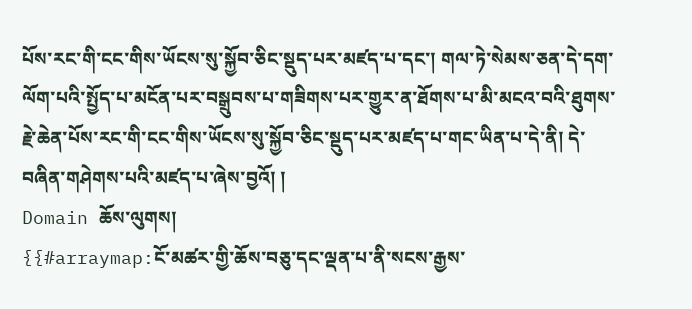པོས་རང་གི་ངང་གིས་ཡོངས་སུ་སྐྱོབ་ཅིང་སྡུད་པར་མཛད་པ་དང་། གལ་ཏེ་སེམས་ཅན་དེ་དག་ལོག་པའི་སྤྱོད་པ་མངོན་པར་བསྒྲུབས་པ་གཟིགས་པར་གྱུར་ན་ཐོགས་པ་མི་མངའ་བའི་ཐུགས་རྗེ་ཆེན་པོས་རང་གི་ངང་གིས་ཡོངས་སུ་སྐྱོབ་ཅིང་སྡུད་པར་མཛད་པ་གང་ཡིན་པ་དེ་ནི། དེ་བཞིན་གཤེགས་པའི་མཛད་པ་ཞེས་བྱའོ། །
Domain ཆོས་ལུགས།
{{#arraymap:ངོ་མཚར་གྱི་ཆོས་བཅུ་དང་ལྡན་པ་ནི་སངས་རྒྱས་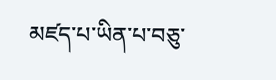མཛད་པ་ཡིན་པ་བཅུ་